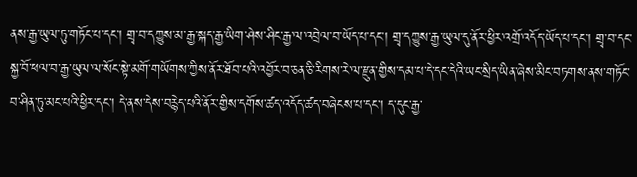ནས་རྒྱ་ཡུལ་ཏུ་གཏོང་པ་དང་། གྲྭ་བ་དཀྱུས་མ་རྒྱ་སྐད་རྒྱ་ཡིག་ཤེས་ཤིང་རྒྱ་ལ་འབྲེལ་བ་ཡོད་པ་དང་། གྲྭ་དཀྱུས་རྒྱ་ཡུལ་དུ་ནོར་ཕྱིར་འགྲོ་འདོད་ཡོད་པ་དང་། གྲྭ་བ་དང་སྐྱ་བོ་ཕལ་བ་རྒྱ་ཡུལ་ལ་སོང་སྟེ་མགོ་གཡོགས་ཀྱིས་ནོར་ཐོབ་པའི་འབྱོར་བ་ཅན་ཅི་རིགས་རེ་ལ་རྫུན་གྱིས་དམ་པ་དེ་དང་དེའི་ཡང་སྲིད་ཡིན་ཞེས་མིང་བཏགས་ནས་གཏོང་བ་ཤིན་ཏུ་མང་པའི་ཕྱིར་དང་། དེ་ནས་དེས་བརྙེད་པའི་ནོར་གྱིས་དགོས་ཚད་འདོད་ཚད་བཞེངས་པ་དང་། ད་དུང་རྒྱ་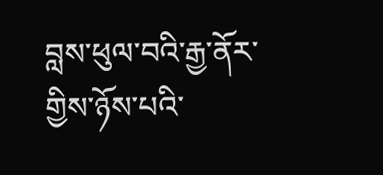བླས་ཕུལ་བའི་རྒྱ་ནོར་གྱིས་ཉོས་པའི་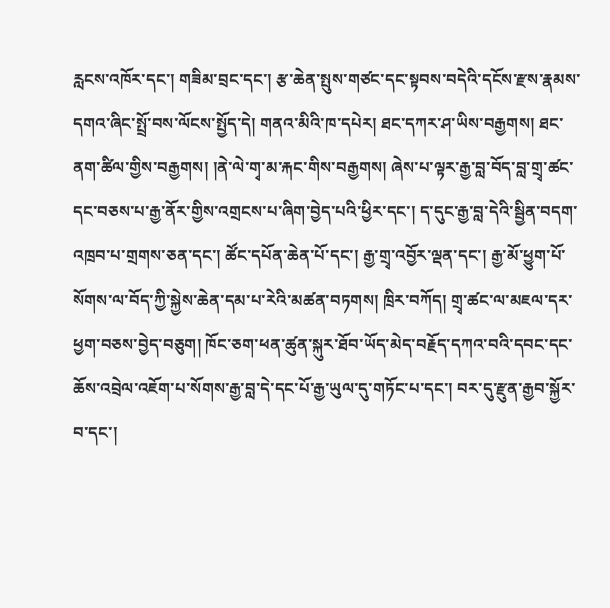རླངས་འཁོར་དང་། གཟིམ་བྲང་དང་། རྩ་ཆེན་སྤུས་གཙང་དང་སྟབས་བདེའི་དངོས་རྫས་རྣམས་དགའ་ཞིང་སྤྲོ་བས་ལོངས་སྤྱོད་དེ། གནའ་མིའི་ཁ་དཔེར། ཐང་དཀར་ཤ་ཡིས་བརྒྱགས། ཐང་ནག་ཚིལ་གྱིས་བརྒྱགས། །ནེ་ལེ་གྭ་མ་རྐང་གིས་བརྒྱགས། ཞེས་པ་ལྟར་རྒྱ་བླ་བོད་བླ་གྲྭ་ཚང་དང་བཅས་པ་རྒྱ་ནོར་གྱིས་འགྲངས་པ་ཞིག་བྱེད་པའི་ཕྱིར་དང་། ད་དུང་རྒྱ་བླ་དེའི་སྦྱིན་བདག་འཁྲབ་པ་གྲགས་ཅན་དང་། ཚོང་དཔོན་ཆེན་པོ་དང་། རྒྱ་གྲྭ་འབྱོར་ལྡན་དང་། རྒྱ་མོ་ཕྱུག་པོ་སོགས་ལ་བོད་ཀྱི་སྐྱེས་ཆེན་དམ་པ་རེའི་མཚན་བཏགས། ཁྲིར་བཀོད། གྲྭ་ཚང་ལ་མཇལ་དར་ཕྱག་བཅས་བྱེད་བཅུག། ཁོང་ཅག་ཕན་ཚུན་སྐུར་ཐོབ་ཡོད་མེད་བརྗོད་དཀའ་བའི་དབང་དང་ཆོས་འབྲེལ་འཇོག་པ་སོགས་རྒྱ་བླ་དེ་དང་པོ་རྒྱ་ཡུལ་དུ་གཏོང་པ་དང་། བར་དུ་རྫུན་རྒྱབ་སྐྱོར་བ་དང་།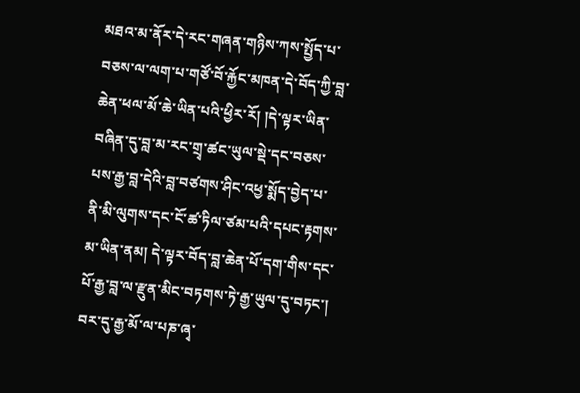མཐའ་མ་ནོར་དེ་རང་གཞན་གཉིས་ཀས་སྤྱོད་པ་བཅས་ལ་ལག་པ་གཙོ་བོ་རྐྱོང་མཁན་དེ་བོད་ཀྱི་བླ་ཆེན་ཕལ་མོ་ཆེ་ཡིན་པའི་ཕྱིར་རོ། །དེ་ལྟར་ཡིན་བཞིན་དུ་བླ་མ་རང་གྲྭ་ཚང་ཡུལ་སྡེ་དང་བཅས་པས་རྒྱ་བླ་དེའི་བླ་བཙགས་ཤིང་འཕྱ་སྨོད་བྱེད་པ་ནི་མི་ལུགས་དང་ངོ་ཚ་ཏིལ་ཙམ་པའི་དཔང་རྟགས་མ་ཡིན་ནམ། དེ་ལྟར་བོད་བླ་ཆེན་པོ་དག་གིས་དང་པོ་རྒྱ་བླ་ལ་རྫུན་མིང་བཏགས་ཏེ་རྒྱ་ཡུལ་དུ་བཏང་། བར་དུ་རྒྱ་མོ་ལ་པཎ་ཞྭ་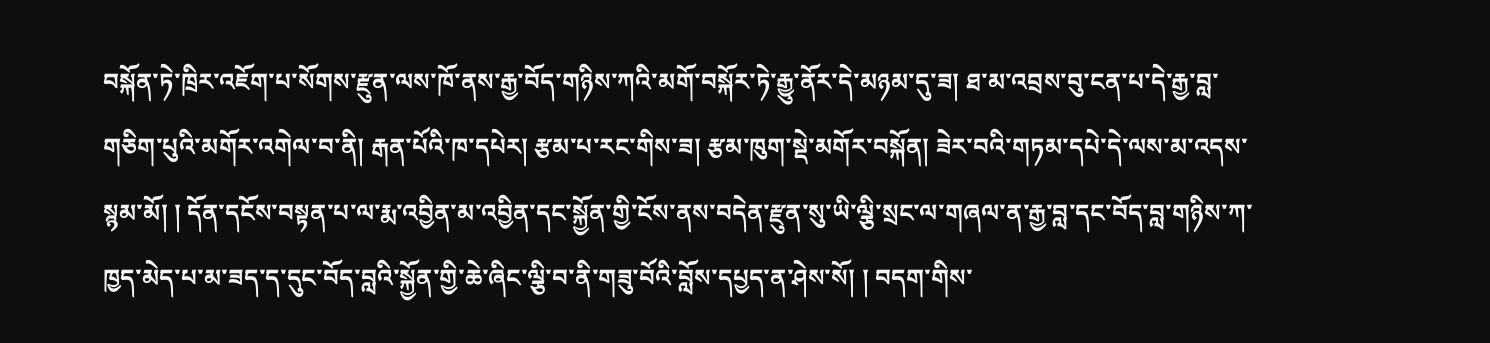བསྐོན་ཏེ་ཁྲིར་འཇོག་པ་སོགས་རྫུན་ལས་ཁོ་ནས་རྒྱ་བོད་གཉིས་ཀའི་མགོ་བསྐོར་ཏེ་རྒྱུ་ནོར་དེ་མཉམ་དུ་ཟ། ཐ་མ་འབྲས་བུ་ངན་པ་དེ་རྒྱ་བླ་གཅིག་པུའི་མགོར་འགེལ་བ་ནི། རྒན་པོའི་ཁ་དཔེར། རྩམ་པ་རང་གིས་ཟ། རྩམ་ཁུག་སྡེ་མགོར་བསྐོན། ཟེར་བའི་གཏམ་དཔེ་དེ་ལས་མ་འདས་སྙམ་མོ། ། དོན་དངོས་བསྟན་པ་ལ་རྨ་འབྱིན་མ་འབྱིན་དང་སྐྱོན་གྱི་ངོས་ནས་བདེན་རྫུན་སུ་ཡི་ལྕི་སྲང་ལ་གཞལ་ན་རྒྱ་བླ་དང་བོད་བླ་གཉིས་ཀ་ཁྱད་མེད་པ་མ་ཟད་ད་དུང་བོད་བླའི་སྐྱོན་གྱི་ཆེ་ཞིང་ལྕི་བ་ནི་གཟུ་བོའི་བློས་དཔྱད་ན་ཤེས་སོ། ། བདག་གིས་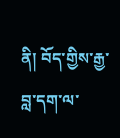ནི། བོད་གྱིས་རྒྱ་བླ་དག་ལ་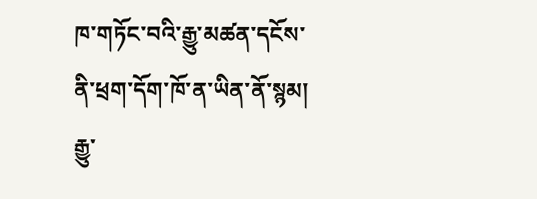ཁ་གཏོང་བའི་རྒྱུ་མཚན་དངོས་ནི་ཕྲག་དོག་ཁོ་ན་ཡིན་ནོ་སྙམ། རྒྱུ་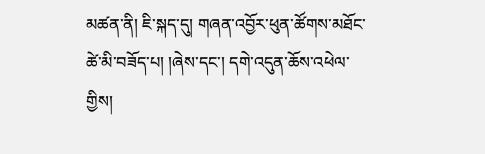མཚན་ནི། ཇི་སྐད་དུ། གཞན་འབྱོར་ཕུན་ཚོགས་མཐོང་ཚེ་མི་བཟོད་པ། །ཞེས་དང་། དགེ་འདུན་ཆོས་འཕེལ་གྱིས།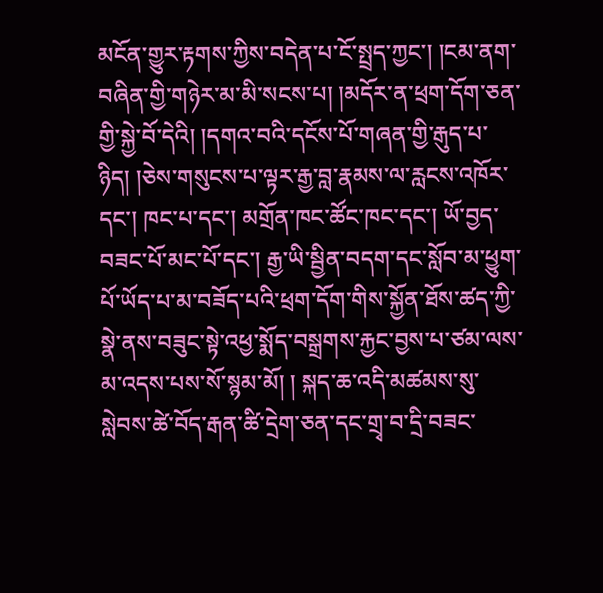མངོན་གྱུར་རྟགས་ཀྱིས་བདེན་པ་ངོ་སྤྲད་ཀྱང་། །ངམ་ནག་བཞིན་གྱི་གཉེར་མ་མི་སངས་པ། །མདོར་ན་ཕྲག་དོག་ཅན་གྱི་སྐྱེ་བོ་དེའི། །དགའ་བའི་དངོས་པོ་གཞན་གྱི་རྒུད་པ་ཉིད། །ཅེས་གསུངས་པ་ལྟར་རྒྱ་བླ་རྣམས་ལ་རླངས་འཁོར་དང་། ཁང་པ་དང་། མགྲོན་ཁང་ཚོང་ཁང་དང་། ཡོ་བྱད་བཟང་པོ་མང་པོ་དང་། རྒྱ་ཡི་སྦྱིན་བདག་དང་སློབ་མ་ཕྱུག་པོ་ཡོད་པ་མ་བཟོད་པའི་ཕྲག་དོག་གིས་སྐྱོན་ཐོས་ཚད་ཀྱི་སྣེ་ནས་བཟུང་སྟེ་འཕྱ་སྨོད་བསྒྲགས་རྐྱང་བྱས་པ་ཙམ་ལས་མ་འདས་པས་སོ་སྙམ་མོ། ། སྐད་ཆ་འདི་མཚམས་སུ་སླེབས་ཚེ་བོད་རྒན་ཚི་དྲེག་ཅན་དང་གྲྭ་བ་དྲི་བཟང་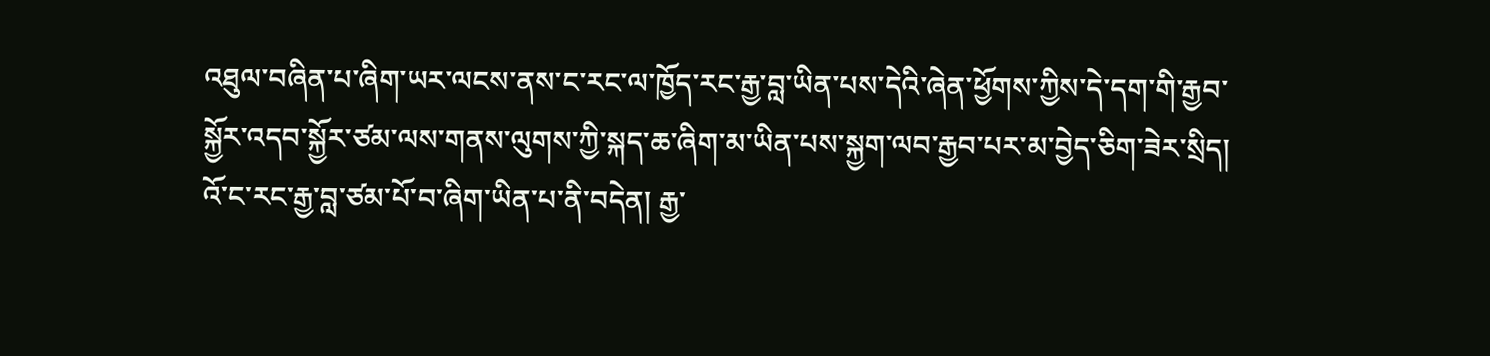འཐུལ་བཞིན་པ་ཞིག་ཡར་ལངས་ནས་ང་རང་ལ་ཁྱོད་རང་རྒྱ་བླ་ཡིན་པས་དེའི་ཞེན་ཕྱོགས་ཀྱིས་དེ་དག་གི་རྒྱབ་སྐྱོར་འདབ་སྐྱོར་ཙམ་ལས་གནས་ལུགས་ཀྱི་སྐད་ཆ་ཞིག་མ་ཡིན་པས་སྐྱག་ལབ་རྒྱབ་པར་མ་བྱེད་ཅིག་ཟེར་སྲིད། འོ་ང་རང་རྒྱ་བླ་ཙམ་པོ་བ་ཞིག་ཡིན་པ་ནི་བདེན། རྒྱ་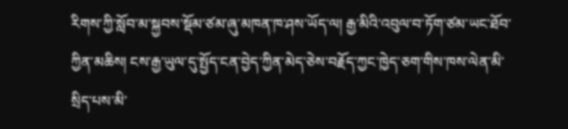རིགས་ཀྱི་སློབ་མ་སྐྱབས་སྡོམ་ཙམ་ཞུ་མཁན་ཁ་ཤས་ཡོད་ལ། རྒྱ་མིའི་འབུལ་བ་ཏོག་ཙམ་ཡང་ཐོབ་ཀྱིན་མཆིས། ངས་རྒྱ་ཡུལ་དུ་སྤྱོད་ངན་བྱེད་ཀྱིན་མེད་ཅེས་བརྗོད་ཀྱང་ཁྱེད་ཅག་གིས་ཁས་ལེན་མི་སྲིད་པས་མི་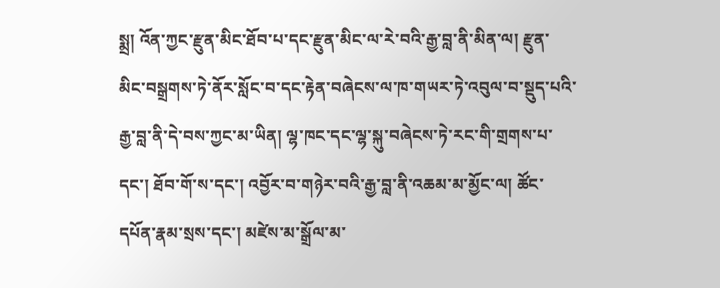སྨྲ། འོན་ཀྱང་རྫུན་མིང་ཐོབ་པ་དང་རྫུན་མིང་ལ་རེ་བའི་རྒྱ་བླ་ནི་མིན་ལ། རྫུན་མིང་བསྒྲགས་ཏེ་ནོར་སློང་བ་དང་རྟེན་བཞེངས་ལ་ཁ་གཡར་ཏེ་འབུལ་བ་སྡུད་པའི་རྒྱ་བླ་ནི་དེ་བས་ཀྱང་མ་ཡིན། ལྷ་ཁང་དང་ལྷ་སྐུ་བཞེངས་ཏེ་རང་གི་གྲགས་པ་དང་། ཐོབ་གོ་ས་དང་། འབྱོར་བ་གཉེར་བའི་རྒྱ་བླ་ནི་འཆམ་མ་མྱོང་ལ། ཚོང་དཔོན་རྣམ་སྲས་དང་། མཛེས་མ་སྒྲོལ་མ་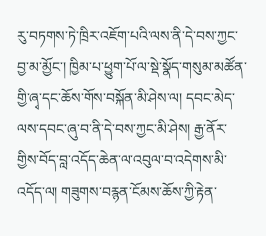རུ་བཏགས་ཏེ་ཁྲིར་འཇོག་པའི་ལས་ནི་དེ་བས་ཀྱང་བྱ་མ་མྱོང་། ཁྱིམ་པ་ཕྱུག་པོ་ལ་སྡེ་སྣོད་གསུམ་མཚོན་གྱི་ཞྭ་དང་ཆོས་གོས་བསྐོན་མི་ཤེས་ལ། དབང་མེད་ལས་དབང་ཞུ་བ་ནི་དེ་བས་ཀྱང་མི་ཤེས། རྒྱ་ནོར་གྱིས་བོད་བླ་འདོད་ཆེན་ལ་འབུལ་བ་འདེགས་མི་འདོད་ལ། གཟུགས་བརྙན་ངོམས་ཆོས་ཀྱི་རྟེན་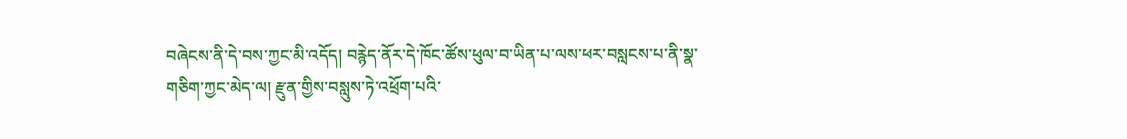བཞེངས་ནི་དེ་བས་ཀྱང་མི་འདོད། བརྙེད་ནོར་དེ་ཁོང་ཚོས་ཕུལ་བ་ཡིན་པ་ལས་ཕར་བསླངས་པ་ནི་སྣ་གཅིག་ཀྱང་མེད་ལ། རྫུན་གྱིས་བསླུས་ཏེ་འཕྲོག་པའི་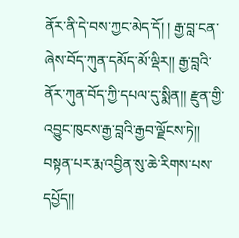ནོར་ནི་དེ་བས་ཀྱང་མེད་དོ། ། རྒྱ་བླ་ངན་ཞེས་བོད་ཀུན་དམོད་མོ་ལྡིར།། རྒྱ་བླའི་ནོར་ཀུན་བོད་ཀྱི་དཔལ་དུ་སྨིན།། རྫུན་གྱི་འབྱུང་ཁུངས་རྒྱ་བླའི་རྒྱབ་ལྗོངས་ཏེ།། བསྟན་པར་རྨ་འབྱིན་སུ་ཆེ་རིགས་པས་དཔྱོད།།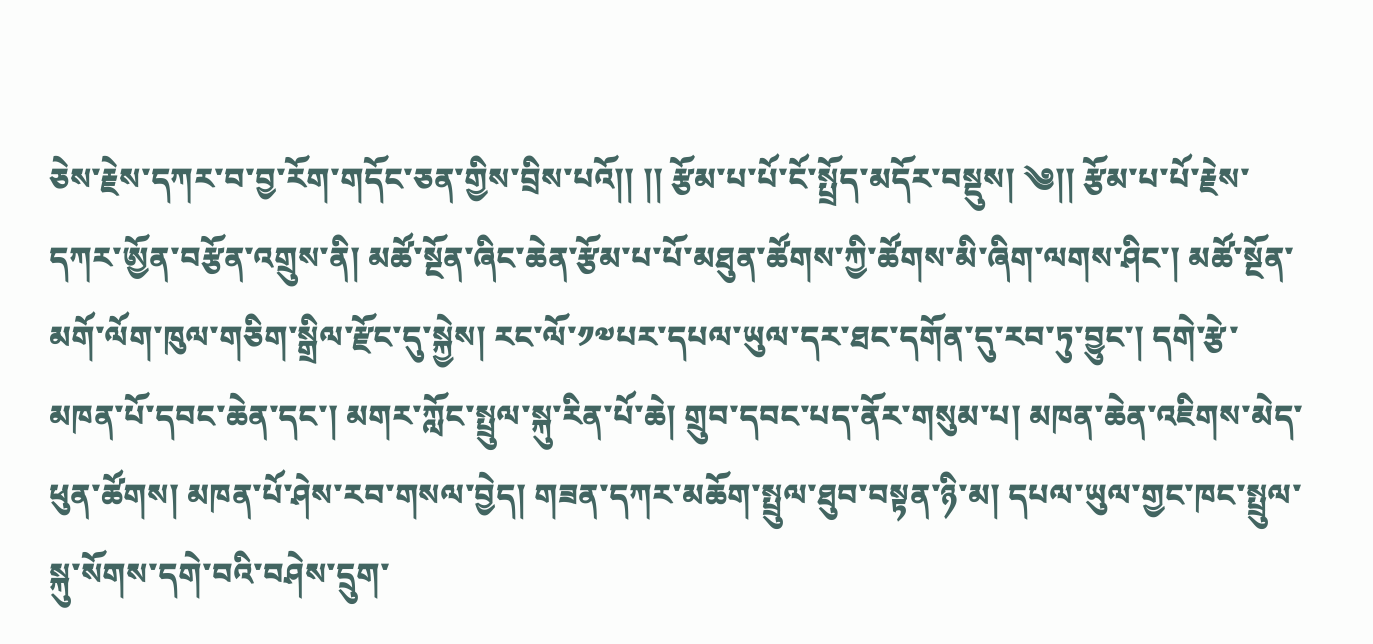ཅེས་རྗེས་དཀར་བ་བྱ་རོག་གདོང་ཅན་གྱིས་བྲིས་པའོ།། །། རྩོམ་པ་པོ་ངོ་སྤྲོད་མདོར་བསྡུས། ༄།། རྩོམ་པ་པོ་རྗེས་དཀར་ཨྱོན་བརྩོན་འགྲུས་ནི། མཚོ་སྔོན་ཞིང་ཆེན་རྩོམ་པ་པོ་མཐུན་ཚོགས་ཀྱི་ཚོགས་མི་ཞིག་ལགས་ཤིང་། མཚོ་སྔོན་མགོ་ལོག་ཁུལ་གཅིག་སྒྲིལ་རྫོང་དུ་སྐྱེས། རང་ལོ་༡༧པར་དཔལ་ཡུལ་དར་ཐང་དགོན་དུ་རབ་ཏུ་བྱུང་། དགེ་རྩེ་མཁན་པོ་དབང་ཆེན་དང་། མགར་ཀློང་སྤྲུལ་སྐུ་རིན་པོ་ཆེ། གྲུབ་དབང་པད་ནོར་གསུམ་པ། མཁན་ཆེན་འཇིགས་མེད་ཕུན་ཚོགས། མཁན་པོ་ཤེས་རབ་གསལ་བྱེད། གཟན་དཀར་མཆོག་སྤྲུལ་ཐུབ་བསྟན་ཉི་མ། དཔལ་ཡུལ་གྱང་ཁང་སྤྲུལ་སྐུ་སོགས་དགེ་བའི་བཤེས་དྲུག་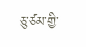ཅུ་ཙམ་གྱི་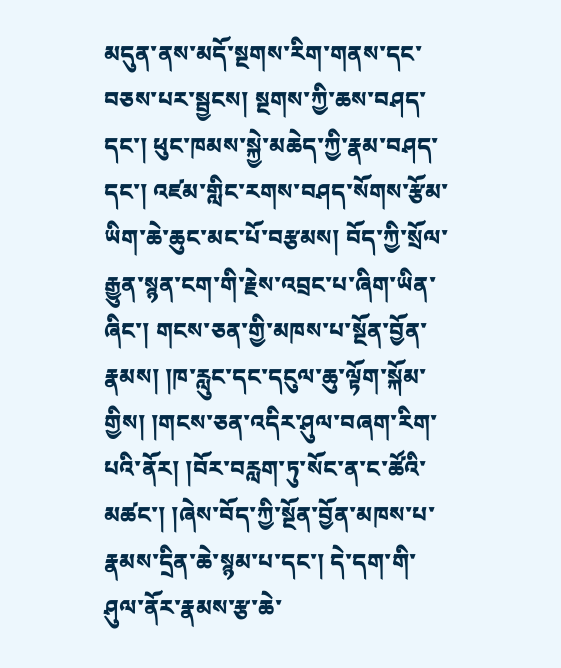མདུན་ནས་མདོ་སྔགས་རིག་གནས་དང་བཅས་པར་སྦྱངས། སྔགས་ཀྱི་ཆས་བཤད་དང་། ཕུང་ཁམས་སྐྱེ་མཆེད་ཀྱི་རྣམ་བཤད་དང་། འཛམ་གླིང་རགས་བཤད་སོགས་རྩོམ་ཡིག་ཆེ་ཆུང་མང་པོ་བརྩམས། བོད་ཀྱི་སྲོལ་རྒྱུན་སྙན་ངག་གི་རྗེས་འབྲང་པ་ཞིག་ཡིན་ཞིང་། གངས་ཅན་གྱི་མཁས་པ་སྔོན་བྱོན་རྣམས། །ཁ་རླུང་དང་དངུལ་ཆུ་ལྟོག་སྐོམ་གྱིས། །གངས་ཅན་འདིར་ཤུལ་བཞག་རིག་པའི་ནོར། །བོར་བརླག་ཏུ་སོང་ན་ང་ཚོའི་མཚང་། །ཞེས་བོད་ཀྱི་སྔོན་བྱོན་མཁས་པ་རྣམས་དྲིན་ཆེ་སྙམ་པ་དང་། དེ་དག་གི་ཤུལ་ནོར་རྣམས་རྩ་ཆེ་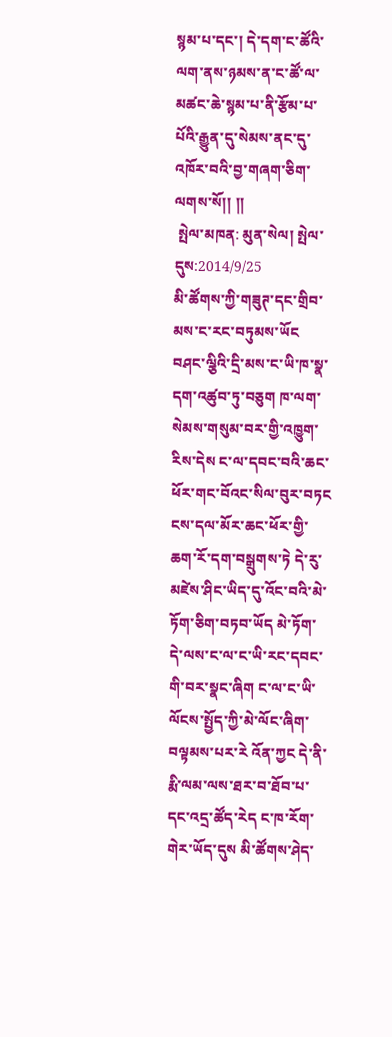སྙམ་པ་དང་། དེ་དག་ང་ཚོའི་ལག་ནས་ཉམས་ན་ང་ཚོ་ལ་མཚང་ཆེ་སྙམ་པ་ནི་རྩོམ་པ་པོའི་རྒྱུན་དུ་སེམས་ནང་དུ་འཁོར་བའི་བྱ་གཞག་ཅིག་ལགས་སོ།། །།
 སྤེལ་མཁན: མུན་སེལ། སྤེལ་དུས:2014/9/25
མི་ཚོགས་ཀྱི་གཟུཊ་དང་གྲིབ་མས་ང་རང་བཏུམས་ཡོང བཤང་ལྕིའི་དྲི་མས་ང་ཡི་ཁ་སྣ་དག་འཚུབ་ཏུ་བཅུག ཁ་ལག་སེམས་གསུམ་བར་གྱི་འཁྱུག་རིས་དེས ང་ལ་དབང་བའི་ཆང་ཕོར་གང་བོའང་སིལ་བུར་བཏང ངས་དལ་མོར་ཆང་ཕོར་གྱི་ཆག་རོ་དག་བསྒྲུགས་ཏེ དེ་རུ་མཛེས་ཤིང་ཡིད་དུ་འོང་བའི་མེ་ཏོག་ཅིག་བཏབ་ཡོད མེ་ཏོག་དེ་ལས་ང་ལ་ང་ཡི་རང་དབང་གི་བར་སྣང་ཞིག ང་ལ་ང་ཡི་ལོངས་སྤྱོད་ཀྱི་མེ་ལོང་ཞིག་བལྟམས་པར་རེ འོན་ཀྱང དེ་ནི་རྨི་ལམ་ལས་ཐར་བ་ཐོབ་པ་དང་འདྲ་ཚོད་རེད ང་ཁ་རོག་གེར་ཡོད་དུས མི་ཚོགས་ཤེད་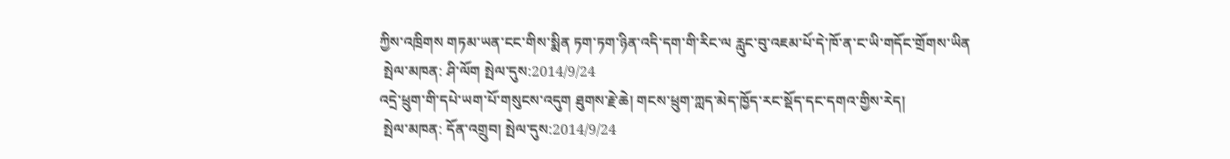ཀྱིས་འཁྲིགས གཏམ་ཡན་ངང་གིས་སྨིན ཏག་ཏག་ཉིན་འདི་དག་གི་རིང་ལ རླུང་བུ་འཇམ་པོ་དེ་ཁོ་ན་ང་ཡི་གདོང་གྲོགས་ཡིན
 སྤེལ་མཁན: ཤི་ལོག སྤེལ་དུས:2014/9/24
འདྲེ་ཕྲུག་གི་དཔེ་ཡག་པོ་གསུངས་འདུག ཐུགས་རྗེ་ཆེ། གངས་ཕྲུག་ཀླད་མེད་ཁྱོད་རང་སྡོད་དང་དགའ་གྱིས་རེད།
 སྤེལ་མཁན: དོན་འགྲུབ། སྤེལ་དུས:2014/9/24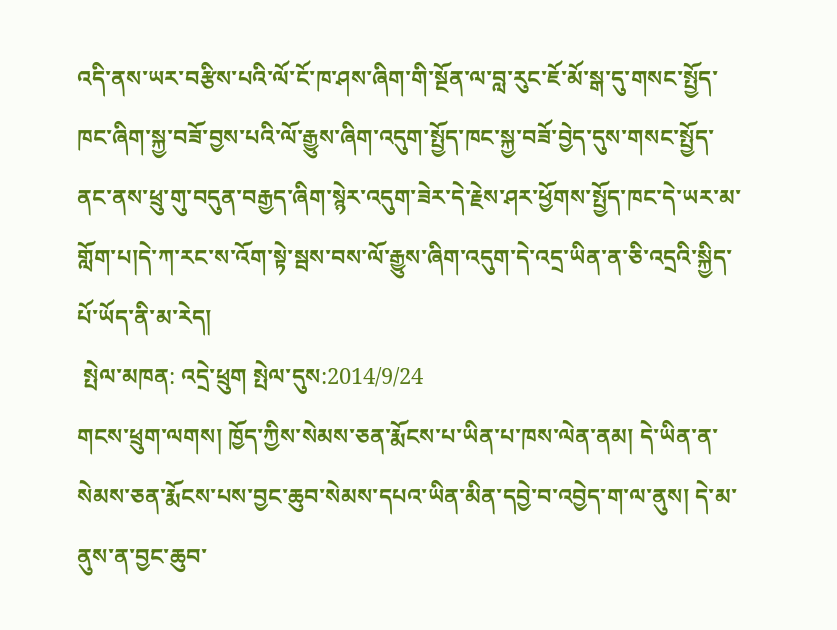འདི་ནས་ཡར་བརྩིས་པའི་ལོ་ངོ་ཁ་ཤས་ཞིག་གི་སྔོན་ལ་བླ་རུང་ཇོ་མོ་སྒ་དུ་གསང་སྤྱོད་ཁང་ཞིག་སྐྱ་བཟོ་བྱས་པའི་ལོ་རྒྱུས་ཞིག་འདུག་སྤྱོད་ཁང་སྐྱ་བཟོ་བྱེད་དུས་གསང་སྤྱོད་ནང་ནས་ཕྲུ་གུ་བདུན་བརྒྱད་ཞིག་སྙེར་འདུག་ཟེར་དེ་རྗེས་ཤར་ཕྱོགས་སྤྱོད་ཁང་དེ་ཡར་མ་གློག་པ།དེ་ཀ་རང་ས་འོག་སྟེ་སྦས་བས་ལོ་རྒྱུས་ཞིག་འདུག་དེ་འདྲ་ཡིན་ན་ཅི་འདྲའི་སྐྱིད་པོ་ཡོད་ནི་མ་རེད།
 སྤེལ་མཁན: འདྲེ་ཕྲུག སྤེལ་དུས:2014/9/24
གངས་ཕྲུག་ལགས། ཁྱོད་ཀྱིས་སེམས་ཅན་རྨོངས་པ་ཡིན་པ་ཁས་ལེན་ནམ། དེ་ཡིན་ན་སེམས་ཅན་རྨོངས་པས་བྱང་ཆུབ་སེམས་དཔའ་ཡིན་མིན་དབྱེ་བ་འབྱེད་ག་ལ་ནུས། དེ་མ་ནུས་ན་བྱང་ཆུབ་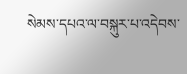སེམས་དཔའ་ལ་བསྐུར་པ་འདེབས་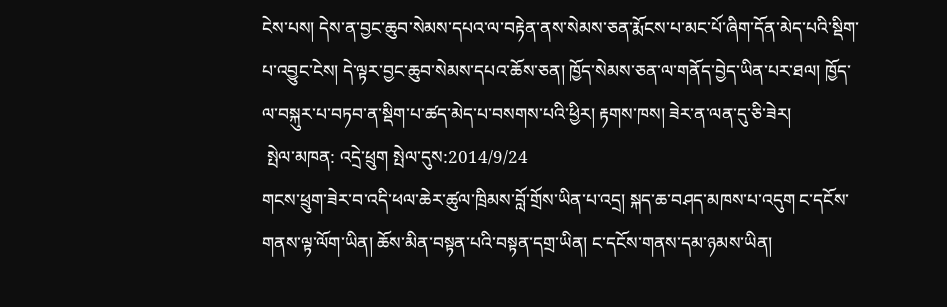ངེས་པས། དེས་ན་བྱང་ཆུབ་སེམས་དཔའ་ལ་བརྟེན་ནས་སེམས་ཅན་རྨོངས་པ་མང་པོ་ཞིག་དོན་མེད་པའི་སྡིག་པ་འབྱུང་ངེས། དེ་ལྟར་བྱང་ཆུབ་སེམས་དཔའ་ཆོས་ཅན། ཁྱོད་སེམས་ཅན་ལ་གནོད་བྱེད་ཡིན་པར་ཐལ། ཁྱོད་ལ་བསྐུར་པ་བཏབ་ན་སྡིག་པ་ཚད་མེད་པ་བསགས་པའི་ཕྱིར། རྟགས་ཁས། ཟེར་ན་ལན་དུ་ཅི་ཟེར།
 སྤེལ་མཁན: འདྲེ་ཕྲུག སྤེལ་དུས:2014/9/24
གངས་ཕྲུག་ཟེར་བ་འདི་ཕལ་ཆེར་ཚུལ་ཁྲིམས་བློ་གྲོས་ཡིན་པ་འདྲ། སྐད་ཆ་བཤད་མཁས་པ་འདུག ང་དངོས་གནས་ལྟ་ལོག་ཡིན། ཆོས་མིན་བསྟན་པའི་བསྟན་དགྲ་ཡིན། ང་དངོས་གནས་དམ་ཉམས་ཡིན།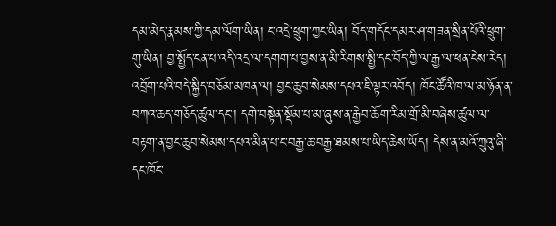དམ་མེད་རྣམས་ཀྱི་དམ་ལོག་ཡིན། ང་འདྲེ་ཕྲུག་ཀྱང་ཡིན། བོད་གདོང་དམར་ཤ་གཟན་སྲིན་པོའི་ཕྲུག་གུ་ཡིན། བྱ་སྤྱོད་ངན་པ་འདི་འདྲ་ལ་དགག་པ་བྱས་ན་མི་རིགས་སྤྱི་དང་བོད་ཀྱི་ལ་རྒྱ་ལ་ཕན་ངེས་རེད། འབྲོག་པའི་བདེ་སྐྱིད་བཅོམ་མཁན་ལ། བྱང་ཆུབ་སེམས་དཔའ་ཇི་ལྟར་འབོད། ཁོང་ཚོའི་ཁ་ལ་མ་ཉོན་ན་བཀའ་ཆད་གཅོད་ཚུལ་དང་། དགེ་བསྟེན་སྡོམ་པ་མ་ཞུས་ན་རྒྱེབ་ཆོག་རིམ་གྲོ་མི་བཞེས་ཚུལ་ལ་བརྟག་ན་བྱང་ཆུབ་སེམས་དཔའ་མིན་པ་ང་བརྒྱ་ཆ་བརྒྱ་ཐམས་པ་ཡིད་ཆེས་ཡོད། དེས་ན་མའོ་ཀྲུའུ་ཞི་དང་ཁོང་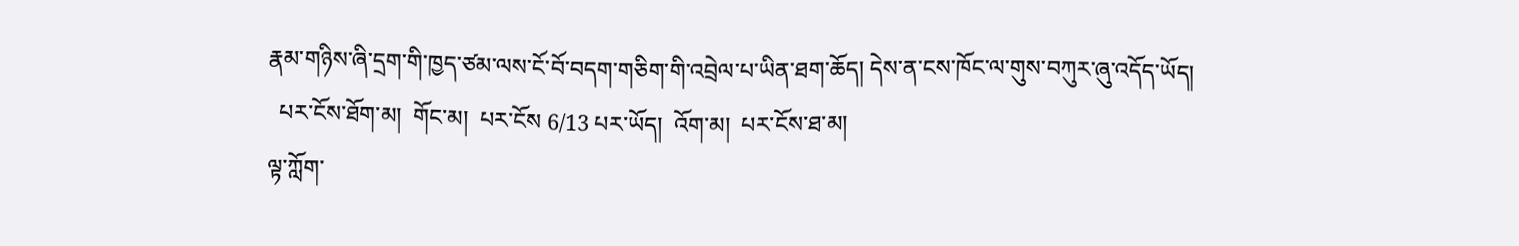རྣམ་གཉིས་ཞི་དྲག་གི་ཁྱད་ཙམ་ལས་ངོ་བོ་བདག་གཅིག་གི་འབྲེལ་པ་ཡིན་ཐག་ཆོད། དེས་ན་ངས་ཁོང་ལ་གུས་བཀུར་ཞུ་འདོད་ཡོད།
  པར་ངོས་ཐོག་མ།  གོང་མ།  པར་ངོས 6/13 པར་ཡོད།  འོག་མ།  པར་ངོས་ཐ་མ།
ལྟ་ཀློག་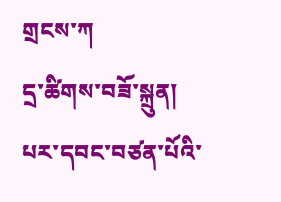གྲངས་ཀ
དྲ་ཚིགས་བཟོ་སྐྲུན།
པར་དབང་བཙན་པོའི་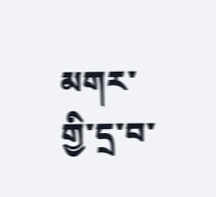མགར་གྱི་དྲ་བ་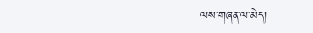ལས་གཞན་ལ་མེད།